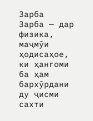Зарба
Зарба — дар физика, маҷмӯи ҳодисаҳое, ки ҳангоми ба ҳам бархӯрдани ду ҷисми сахти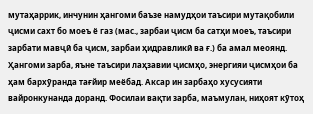мутаҳаррик, инчунин ҳангоми баъзе намудҳои таъсири мутақобили ҷисми сахт бо моеъ ё газ (мас., зарбаи ҷисм ба сатҳи моеъ, таъсири зарбати мавҷӣ ба ҷисм, зарбаи ҳидравликӣ ва ғ.) ба амал меоянд.
Ҳангоми зарба, яъне таъсири лаҳзавии ҷисмҳо, энергияи ҷисмҳои ба ҳам бархӯранда тағйир меёбад. Аксар ин зарбаҳо хусусияти вайронкунанда доранд. Фосилаи вақти зарба, маъмулан, ниҳоят кӯтоҳ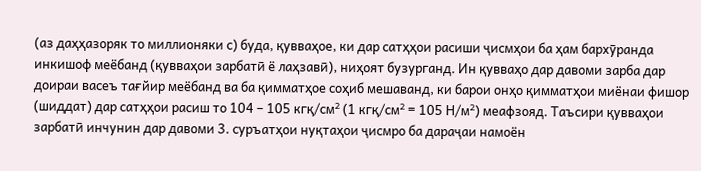(аз даҳҳазоряк то миллионяки с) буда, қувваҳое, ки дар сатҳҳои расиши ҷисмҳои ба ҳам бархӯранда инкишоф меёбанд (қувваҳои зарбатӣ ё лаҳзавӣ), ниҳоят бузурганд. Ин қувваҳо дар давоми зарба дар доираи васеъ тағйир меёбанд ва ба қимматҳое соҳиб мешаванд, ки барои онҳо қимматҳои миёнаи фишор (шиддат) дар сатҳҳои расиш то 104 – 105 кгқ/см² (1 кгқ/см² = 105 Н/м²) меафзояд. Таъсири қувваҳои зарбатӣ инчунин дар давоми 3. суръатҳои нуқтаҳои ҷисмро ба дараҷаи намоён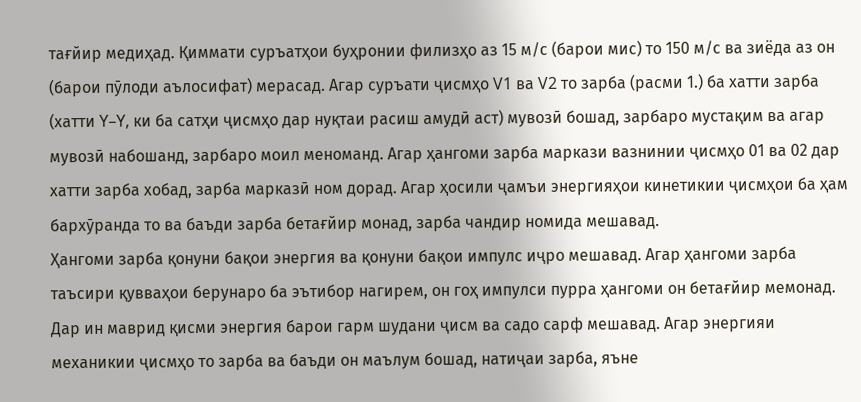тағйир медиҳад. Қиммати суръатҳои буҳронии филизҳо аз 15 м/с (барои мис) то 150 м/с ва зиёда аз он (барои пӯлоди аълосифат) мерасад. Агар суръати ҷисмҳо V1 ва V2 то зарба (расми 1.) ба хатти зарба (хатти Y–Y, ки ба сатҳи ҷисмҳо дар нуқтаи расиш амудӣ аст) мувозӣ бошад, зарбаро мустақим ва агар мувозӣ набошанд, зарбаро моил меноманд. Агар ҳангоми зарба маркази вазнинии ҷисмҳо 01 ва 02 дар хатти зарба хобад, зарба марказӣ ном дорад. Агар ҳосили ҷамъи энергияҳои кинетикии ҷисмҳои ба ҳам бархӯранда то ва баъди зарба бетағйир монад, зарба чандир номида мешавад.
Ҳангоми зарба қонуни бақои энергия ва қонуни бақои импулс иҷро мешавад. Агар ҳангоми зарба таъсири қувваҳои берунаро ба эътибор нагирем, он гоҳ импулси пурра ҳангоми он бетағйир мемонад. Дар ин маврид қисми энергия барои гарм шудани ҷисм ва садо сарф мешавад. Агар энергияи механикии ҷисмҳо то зарба ва баъди он маълум бошад, натиҷаи зарба, яъне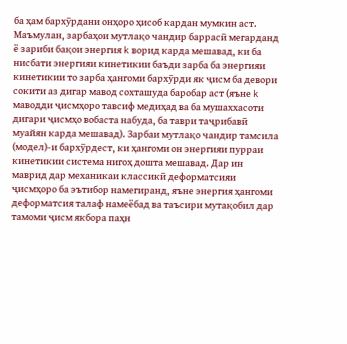ба ҳам бархӯрдани онҳоро ҳисоб кардан мумкин аст. Маъмулан, зарбаҳои мутлақо чандир баррасӣ мегарданд ё зариби бақои энергия k ворид карда мешавад, ки ба нисбати энергияи кинетикии баъди зарба ба энергияи кинетикии то зарба ҳангоми бархӯрди як ҷисм ба девори сокити аз дигар мавод сохташуда баробар аст (яъне k маводди ҷисмҳоро тавсиф медиҳад ва ба мушаххасоти дигари ҷисмҳо вобаста набуда, ба таври таҷрибавӣ муайян карда мешавад). Зарбаи мутлақо чандир тамсила (модел)-и бархӯрдест, ки ҳангоми он энергияи пурраи кинетикии система нигоҳ дошта мешавад. Дар ин маврид дар механикаи классикӣ деформатсияи ҷисмҳоро ба эътибор намегиранд, яъне энергия ҳангоми деформатсия талаф намеёбад ва таъсири мутақобил дар тамоми ҷисм якбора паҳн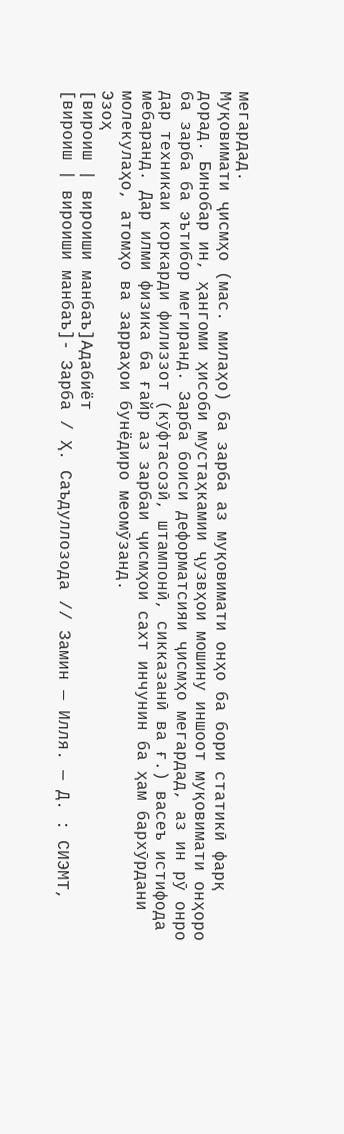мегардад.
Муқовимати ҷисмҳо (мас. милаҳо) ба зарба аз муқовимати онҳо ба бори статикӣ фарқ дорад. Бинобар ин, ҳангоми ҳисоби мустаҳкамии ҷузвҳои мошину иншоот муқовимати онҳоро ба зарба ба эътибор мегиранд. Зарба боиси деформатсияи ҷисмҳо мегардад, аз ин рӯ онро дар техникаи коркарди филиззот (кӯфтасозӣ, штампонӣ, сикказанӣ ва ғ.) васеъ истифода мебаранд. Дар илми физика ба ғайр аз зарбаи ҷисмҳои сахт инчунин ба ҳам бархӯрдани молекулаҳо, атомҳо ва зарраҳои бунёдиро меомӯзанд.
Эзоҳ
[вироиш | вироиши манбаъ]Адабиёт
[вироиш | вироиши манбаъ]- Зарба / Ҳ. Саъдуллозода // Замин — Илля. — Д. : СИЭМТ,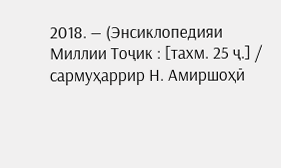2018. — (Энсиклопедияи Миллии Тоҷик : [тахм. 25 ҷ.] / сармуҳаррир Н. Амиршоҳӣ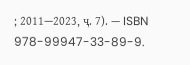; 2011—2023, ҷ. 7). — ISBN 978-99947-33-89-9.